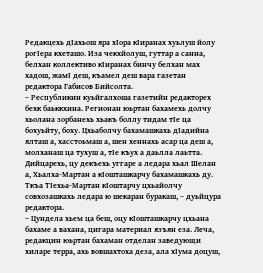Редакцехь дIахьош яра хIора кIиранах хуьлуш йолу рогIера кхеташо. Иза чекхйолуш, гуттар а санна, белхан коллективо кIиранах бинчу белхан мах хадош, жамI деш, къамел деш вара газетан редактора Габисов Бийсолта.
– Республикин куьйгалхоша газетийн редакторех бехк баьккхина. Регионан юьртан бахамехь долчу хьолана зорбанехь хьакъ боллу тидам тIе ца бохуьйту, боху. Цхьаболчу бахамашкахь дIадийна ялташ а, хасстоьмаш а, шен хеннахь асар ца деш а, молханаш ца тухуш а, тIе къух а даьлла лаьтта. Дийцарехь, цу декъехь уггаре а ледара хьал Шелан а, Хьалха-Мартан а кIошташкарчу бахамашкахь ду. Ткъа ТIехьа-Мартан кIоштарчу цхьайолчу совхозашкахь ледара ю шекаран буракаш, – дуьйцура редактора.
– Цундела хьем ца беш, оцу кIошташкарчу цхьана бахаме а вахана, цигара материал язъян еза. Леча, редакцин юьртан бахаман отделан заведующи хиларе терра, ахь вовшахтоха деза, ала хIума доцуш,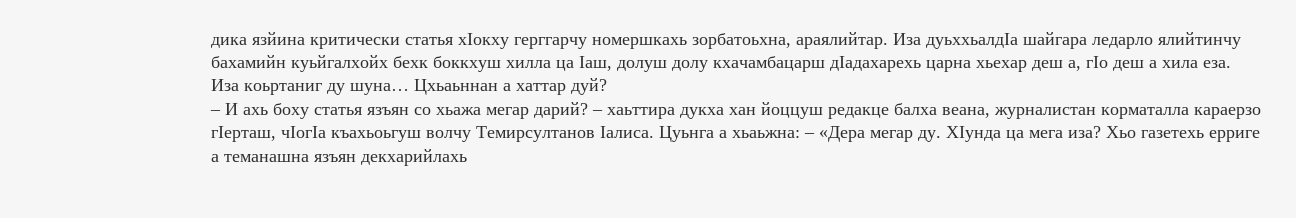дика язйина критически статья хIокху герггарчу номершкахь зорбатоьхна, араялийтар. Иза дуьххьалдIа шайгара ледарло ялийтинчу бахамийн куьйгалхойх бехк боккхуш хилла ца Iаш, долуш долу кхачамбацарш дIадахарехь царна хьехар деш а, гIо деш а хила еза. Иза коьртаниг ду шуна… Цхьаьннан а хаттар дуй?
– И ахь боху статья язъян со хьажа мегар дарий? – хаьттира дукха хан йоццуш редакце балха веана, журналистан корматалла караерзо гIерташ, чIогIа къахьоьгуш волчу Темирсултанов Iалиса. Цуьнга а хьаьжна: – «Дера мегар ду. ХIунда ца мега иза? Хьо газетехь ерриге а теманашна язъян декхарийлахь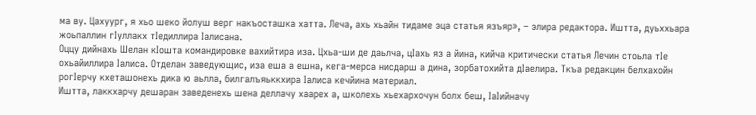ма ву. Цахуург, я хьо шеко йолуш верг накъосташка хатта. Леча, ахь хьайн тидаме эца статья язъяр», – элира редактора. Иштта, дуьххьара жоьпаллин гIуллакх тIедиллира Iалисана.
Оццу дийнахь Шелан кIошта командировке вахийтира иза. Цхьа-ши де даьлча, цIахь яз а йина, кийча критически статья Лечин стоьла тIе охьайиллира Iалиса. Отделан заведующис, иза еша а ешна, кега-мерса нисдарш а дина, зорбатохийта дIаелира. Ткъа редакцин белхахойн рогIерчу кхеташонехь дика ю аьлла, билгалъяьккхира Iалиса кечйина материал.
Иштта, лаккхарчу дешаран заведенехь шена деллачу хаарех а, школехь хьехархочун болх беш, IаIийначу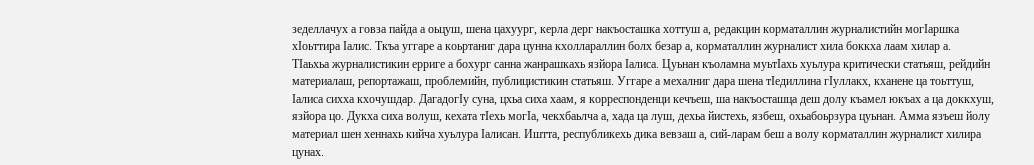зеделлачух а говза пайда а оьцуш, шена цахуург, керла дерг накъосташка хоттуш а, редакцин корматаллин журналистийн могIаршка хIоьттира Iалис. Ткъа уггаре а коьртаниг дара цунна кхоллараллин болх безар а, корматаллин журналист хила боккха лаам хилар а.
ТIаьхьа журналистикин ерриге а бохург санна жанрашкахь язйора Iалиса. Цуьнан къоламна муьтIахь хуьлура критически статьяш, рейдийн материалаш, репортажаш, проблемийн, публицистикин статьяш. Уггаре а мехалниг дара шена тIедиллина гIуллакх, кханене ца тоьттуш, Iалиса сихха кхочушдар. ДагадогIу суна, цхьа сиха хаам, я корреспонденци кечъеш, ша накъосташца деш долу къамел юкъах а ца доккхуш, язйора цо. Дукха сиха волуш, кехата тIехь могIа, чекхбаьлча а, хада ца луш, дехьа йистехь, язбеш, охьабоьрзура цуьнан. Амма язъеш йолу материал шен хеннахь кийча хуьлура Iалисан. Иштта, республикехь дика вевзаш а, сий-ларам беш а волу корматаллин журналист хилира цунах.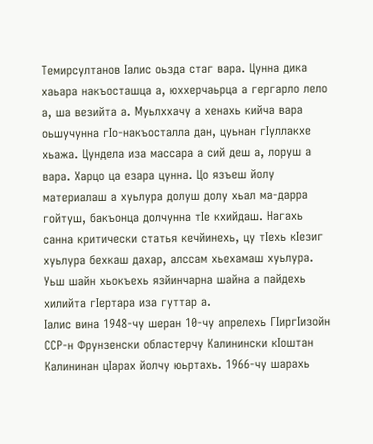Темирсултанов Iалис оьзда стаг вара. Цунна дика хаьара накъосташца а, юххерчаьрца а гергарло лело а, ша везийта а. Муьлххачу а хенахь кийча вара оьшучунна гIо-накъосталла дан, цуьнан гIуллакхе хьажа. Цундела иза массара а сий деш а, лоруш а вара. Харцо ца езара цунна. Цо язъеш йолу материалаш а хуьлура долуш долу хьал ма-дарра гойтуш, бакъонца долчунна тIе кхийдаш. Нагахь санна критически статья кечйинехь, цу тIехь кIезиг хуьлура бехкаш дахар, алссам хьехамаш хуьлура. Уьш шайн хьокъехь язйинчарна шайна а пайдехь хилийта гIертара иза гуттар а.
Iалис вина 1948-чу шеран 10-чу апрелехь ГIиргIизойн ССР-н Фрунзенски областерчу Калинински кIоштан Калининан цIарах йолчу юьртахь. 1966-чу шарахь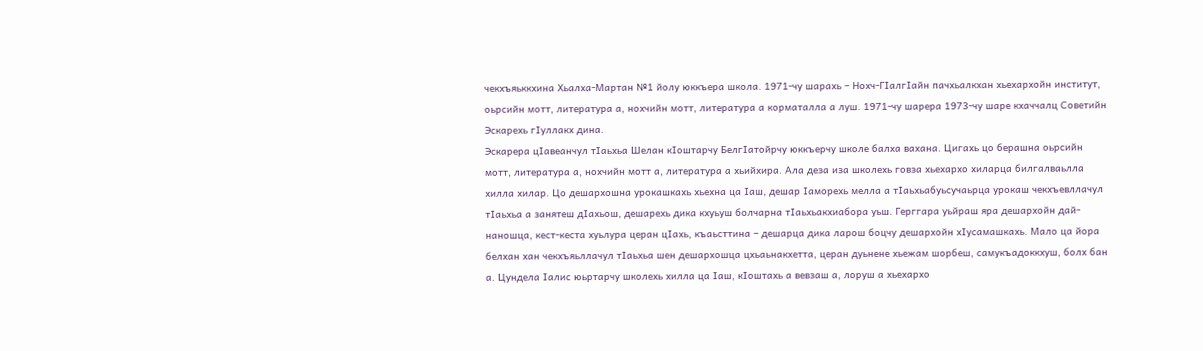чекхъяьккхина Хьалха-Мартан №1 йолу юккъера школа. 1971-чу шарахь – Нохч-ГIалгIайн пачхьалкхан хьехархойн институт, оьрсийн мотт, литература а, нохчийн мотт, литература а корматалла а луш. 1971-чу шарера 1973-чу шаре кхаччалц Советийн Эскарехь гIуллакх дина.
Эскарера цIавеанчул тIаьхьа Шелан кIоштарчу БелгIатойрчу юккъерчу школе балха вахана. Цигахь цо берашна оьрсийн мотт, литература а, нохчийн мотт а, литература а хьийхира. Ала деза иза школехь говза хьехархо хиларца билгалваьлла хилла хилар. Цо дешархошна урокашкахь хьехна ца Iаш, дешар Iаморехь мелла а тIаьхьабуьсучаьрца урокаш чекхъевллачул тIаьхьа а занятеш дIахьош, дешарехь дика кхуьуш болчарна тIаьхьакхиабора уьш. Герггара уьйраш яра дешархойн дай-наношца, кест-кеста хуьлура церан цIахь, къаьсттина – дешарца дика ларош боцчу дешархойн хIусамашкахь. Мало ца йора белхан хан чекхъяьллачул тIаьхьа шен дешархошца цхьаьнакхетта, церан дуьнене хьежам шорбеш, самукъадоккхуш, болх бан а. Цундела Iалис юьртарчу школехь хилла ца Iаш, кIоштахь а вевзаш а, лоруш а хьехархо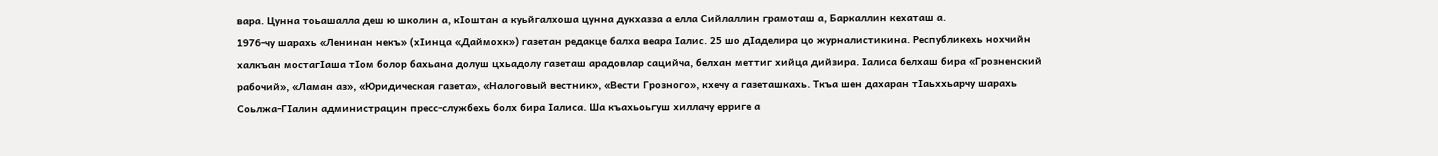вара. Цунна тоьашалла деш ю школин а, кIоштан а куьйгалхоша цунна дукхазза а елла Сийлаллин грамоташ а, Баркаллин кехаташ а.
1976-чу шарахь «Ленинан некъ» (хIинца «Даймохк») газетан редакце балха веара Iалис. 25 шо дIаделира цо журналистикина. Республикехь нохчийн халкъан мостагIаша тIом болор бахьана долуш цхьадолу газеташ арадовлар сацийча, белхан меттиг хийца дийзира. Iалиса белхаш бира «Грозненский рабочий», «Ламан аз», «Юридическая газета», «Налоговый вестник», «Вести Грозного», кхечу а газеташкахь. Ткъа шен дахаран тIаьххьарчу шарахь Соьлжа-ГIалин администрацин пресс-службехь болх бира Iалиса. Ша къахьоьгуш хиллачу ерриге а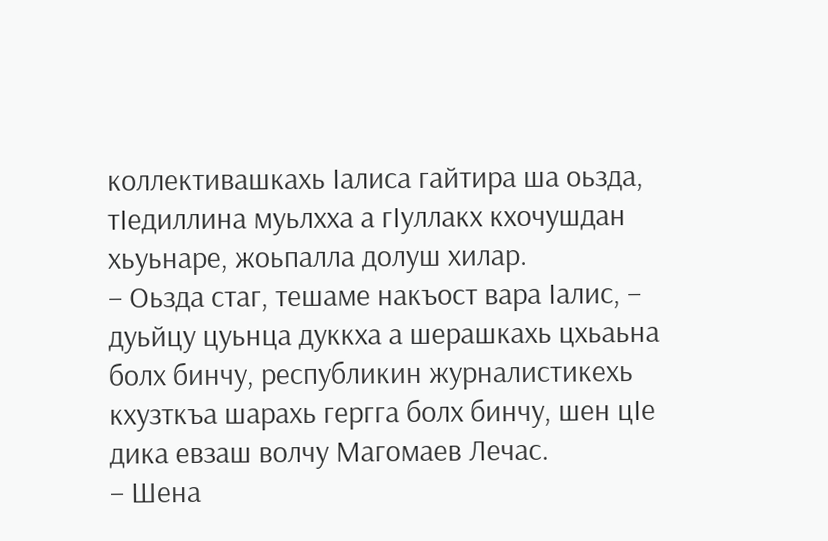коллективашкахь Iалиса гайтира ша оьзда, тIедиллина муьлхха а гIуллакх кхочушдан хьуьнаре, жоьпалла долуш хилар.
– Оьзда стаг, тешаме накъост вара Iалис, – дуьйцу цуьнца дуккха а шерашкахь цхьаьна болх бинчу, республикин журналистикехь кхузткъа шарахь гергга болх бинчу, шен цIе дика евзаш волчу Магомаев Лечас.
– Шена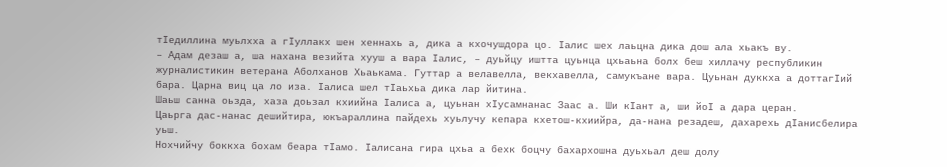тIедиллина муьлхха а гIуллакх шен хеннахь а, дика а кхочушдора цо. Iалис шех лаьцна дика дош ала хьакъ ву.
– Адам дезаш а, ша нахана везийта хууш а вара Iалис, – дуьйцу иштта цуьнца цхьаьна болх беш хиллачу республикин журналистикин ветерана Аболханов Хьаькама. Гуттар а велавелла, векхавелла, самукъане вара. Цуьнан дуккха а доттагIий бара. Царна виц ца ло иза. Iалиса шел тIаьхьа дика лар йитина.
Шаьш санна оьзда, хаза доьзал кхиийна Iалиса а, цуьнан хIусамнанас Заас а. Ши кIант а, ши йоI а дара церан.
Цаьрга дас-нанас дешийтира, юкъараллина пайдехь хуьлучу кепара кхетош-кхиийра, да-нана резадеш, дахарехь дIанисбелира уьш.
Нохчийчу боккха бохам беара тIамо. Iалисана гира цхьа а бехк боцчу бахархошна дуьхьал деш долу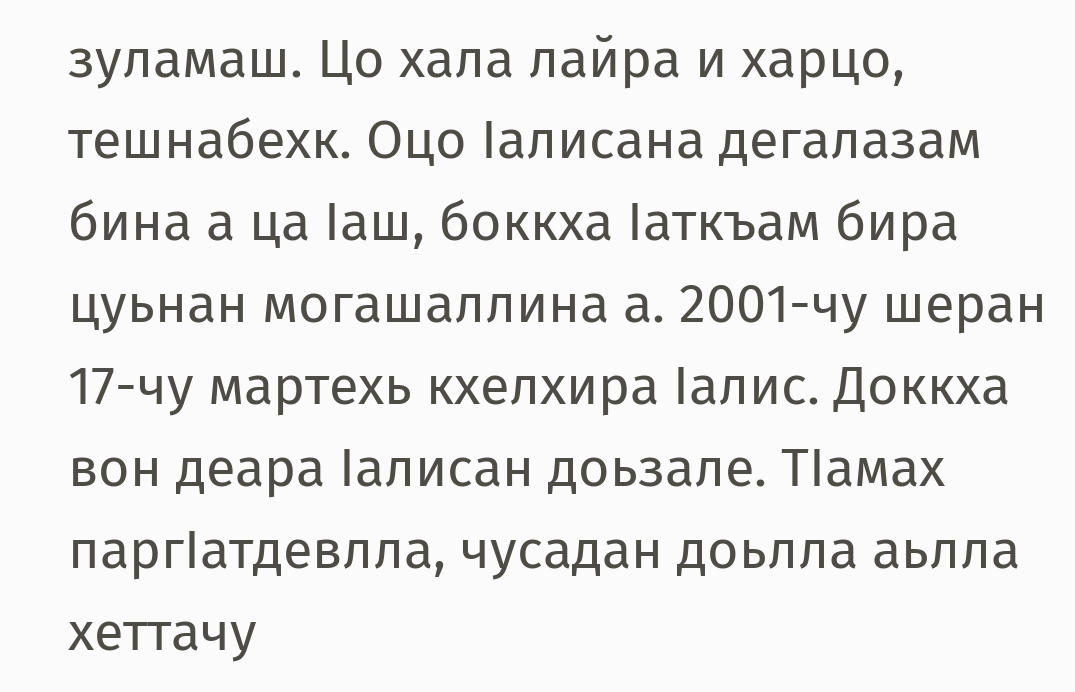зуламаш. Цо хала лайра и харцо, тешнабехк. Оцо Iалисана дегалазам бина а ца Iаш, боккха Iаткъам бира цуьнан могашаллина а. 2001-чу шеран 17-чу мартехь кхелхира Iалис. Доккха вон деара Iалисан доьзале. ТIамах паргIатдевлла, чусадан доьлла аьлла хеттачу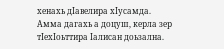хенахь дIавелира хIусамда.
Амма дагахь а доцуш, керла зер тIехIоьттира Iалисан доьзална.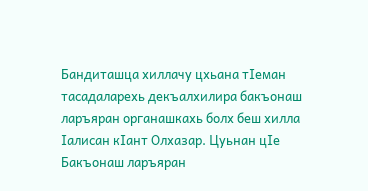Бандиташца хиллачу цхьана тIеман тасадаларехь декъалхилира бакъонаш ларъяран органашкахь болх беш хилла Iалисан кIант Олхазар. Цуьнан цIе Бакъонаш ларъяран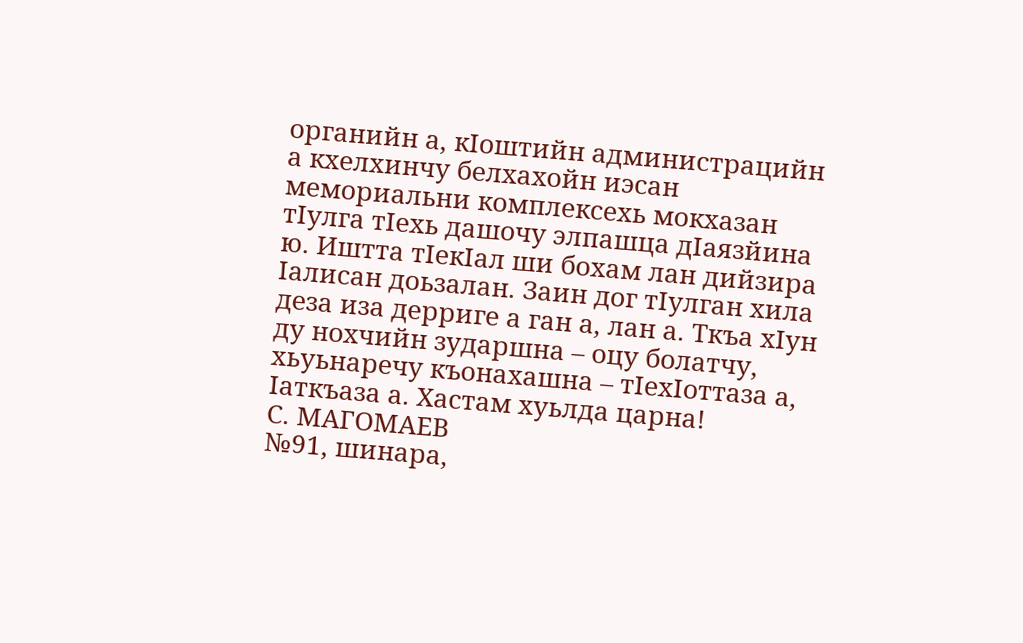органийн а, кIоштийн администрацийн а кхелхинчу белхахойн иэсан мемориальни комплексехь мокхазан тIулга тIехь дашочу элпашца дIаязйина ю. Иштта тIекIал ши бохам лан дийзира Iалисан доьзалан. Заин дог тIулган хила деза иза дерриге а ган а, лан а. Ткъа хIун ду нохчийн зударшна – оцу болатчу, хьуьнаречу къонахашна – тIехIоттаза а, Iаткъаза а. Хастам хуьлда царна!
С. МАГОМАЕВ
№91, шинара,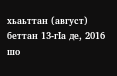хьаьттан (август) беттан 13-гIа де, 2016 шо